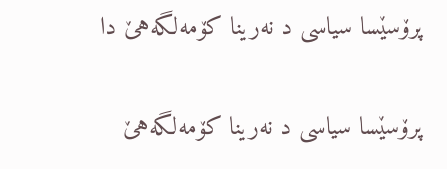پرۆسێسا سیاسی د نه‌رینا كۆمه‌لگه‌هێ دا

پرۆسێسا سیاسی د نه‌رینا كۆمه‌لگه‌هێ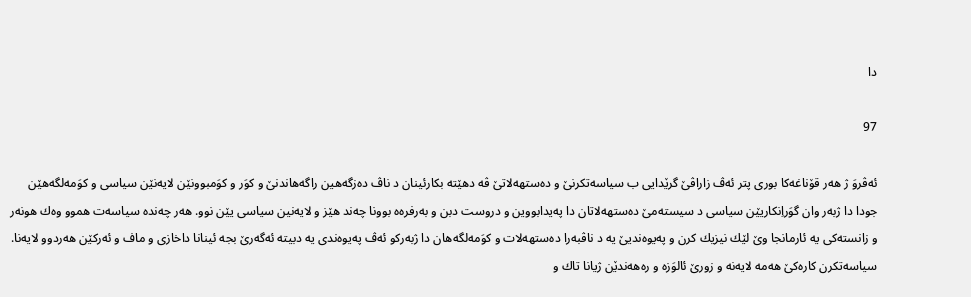دا

97

ئه‌ڤروَ ژ هه‌ر قۆناغه‌كا بوری پتر ئه‌ڤ زاراڤێ گرێدایی ب سیاسه‌تكرنێ و ده‌ستهه‌لاتێ ڤه‌ دهێته‌ بكارئینان د ناڤ ده‌زگه‌هین راگه‌هاندنێ و كوَر و كوَمبوونێن لایه‌نێن سیاسی و كوَمه‌لگه‌هێن جودا دا ژبه‌ر وان گوَراِنكاریێن سیاسی د سیسته‌مێ ده‌ستهه‌لاتان دا په‌یدابووین و دروست دبن و به‌رفره‌ه بوونا چه‌ند هێز و لایه‌نین سیاسی یێن نوو. هه‌ر چه‌نده‌ سیاسه‌ت هموو وه‌ك هونه‌ر و زانسته‌كی یه‌ ئارمانجا وێ لێك نیزیك كرن و په‌یوه‌ندیێ یه‌ د ناڤبه‌را ده‌ستهه‌لات و كوَمه‌لگه‌هان دا ژبه‌ركو ئه‌ڤ په‌یوه‌ندی یه‌ دبیته‌ ئه‌گه‌رێ بجه ئینانا داخازی و ماف و ئه‌ركێن هه‌ردوو لایه‌نا. سیاسه‌تكرن كاره‌كێ هه‌مه‌ لایه‌نه‌ و زورێ ئالوَزه‌ و ره‌هه‌ندێن ژیانا تاك و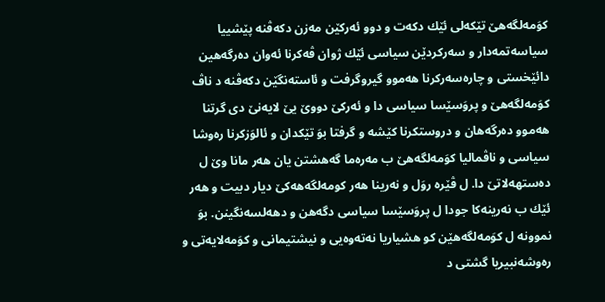كوَمه‌لگه‌هێ تێكه‌لی ئێك دكه‌ت و دوو ئه‌ركێن مه‌زن دكه‌ڤنه‌ پێشییا سیاسه‌تمه‌دار و سه‌ركردێن سیاسی ئێك ژوان ڤه‌كرنا ئه‌وان ده‌رگه‌هین دائێخستی و چاره‌سه‌ركرنا هه‌موو گیروگرفت و ئاسته‌نگێن دكه‌ڤنه‌ د ناڤ كوَمه‌لگه‌هێ و پروَسێسا سیاسی دا و ئه‌ركێ دووێ یێ لایه‌نێ دی گرتنا هه‌موو ده‌رگه‌هان و دروستكرنا كێشه‌ و گرفتا بوَ تێكدان و ئالوَزكرنا ره‌وشا سیاسی و ناڤمالیا كوَمه‌لگه‌هێ ب مه‌ره‌ما گه‌هشتن یان هه‌ر مانا وێ ل ده‌ستهه‌لاتێ دا. ل ڤێره‌ روَل و نه‌رینا هه‌ر كومه‌لگه‌هه‌كێ دیار دبیت و هه‌ر ئێك ب نه‌رینه‌كا جودا ل پروَسێسا سیاسی دگه‌هن و دهه‌لسه‌نگینن. بوَ نموونه‌ ل كوَمه‌لگه‌هێن كو هشیاریا نه‌ته‌وه‌یی و نیشتیمانی و كوَمه‌لایه‌تی و ره‌وشه‌نبیریا گشتی د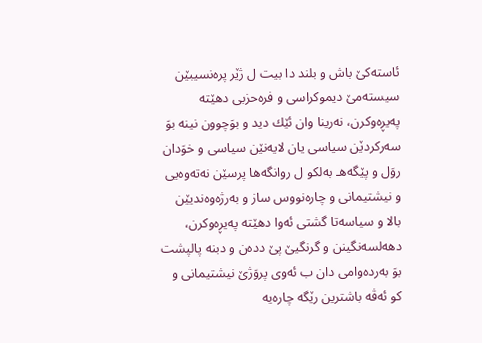ئاسته‌كێ باش و بلند دا بیت ل ژێر پره‌نسیبێن سیسته‌مێ دیموكراسی و فره‌حزبی دهێته‌ په‌یڕه‌وكرن، نه‌رینا وان ئێك دید و بوَچوون نینه‌ بوَ سه‌ركردێن سیاسی یان لایه‌نێن سیاسی و خوَدان روَل و پێگه‌هـ به‌لكو ل روانگه‌ها پرسێن نه‌ته‌وه‌یی و نیشتیمانی و چاره‌نووس ساز و به‌رژه‌وه‌ندیێن بالا و سیاسه‌تا گشتی ئه‌وا دهێته‌ په‌یڕه‌وكرن، دهه‌لسه‌نگینن و گرنگیێ پێ دده‌ن و دبنه‌ پالپشت بوَ به‌رده‌وامی دان ب ئه‌وی پروَژێ نیشتیمانی و كو ئه‌ڤه‌ باشترین رێگه‌ چاره‌یه‌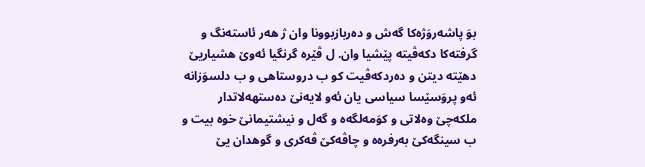بوَ پاشه‌روَژه‌كا گه‌ش و ده‌ربازبوونا وان ژ هه‌ر ئاسته‌نگ و گرفته‌كا دكه‌ڤیته‌ پێشیا وان. ل ڤێره‌ گرنگیا ئه‌وێ هشیاریێ دهێته‌ دیتن و ده‌ردكه‌ڤیت كو ب دروستاهی و ب دلسوَزانه‌ ئه‌و پروَسێسا سیاسی یان ئه‌و لایه‌نێ ده‌ستهه‌لاتدار ملكه‌چێ وه‌لاتی و كوَمه‌لگه‌ه و گه‌ل و نیشتیمانێ خوه‌ بیت و ب سینگه‌كێ به‌رفره‌ه و چاڤه‌كێ ڤه‌كری و گوهدان یێ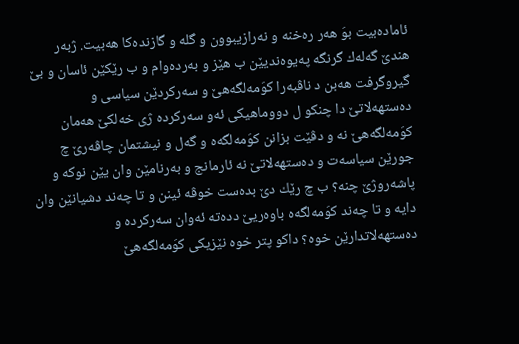ئاماده‌بیت بوَ هه‌ر ره‌خنه‌ و نه‌رازیبوون و گله‌ و گازنده‌كا هه‌بیت. ژبه‌ر هندێ گه‌له‌ك گرنگه‌ په‌یوه‌ندیێن ب هێز و به‌رده‌وام و ب رێكێن ئاسان و بێ گیروگرفت هه‌بن د ناڤبه‌را كوَمه‌لگه‌هێ و سه‌ركردێن سیاسی و ده‌ستهه‌لاتێ دا چنكو ل دووماهیكی ئه‌و سه‌ركرده‌ ژی خه‌لكێ هه‌مان كوَمه‌لگه‌هێ نه‌ و دڤێت بزانن كوَمه‌لگه‌ه و گه‌ل و نیشتمان چاڤه‌رێ چ جورێن سیاسه‌ت و ده‌ستهه‌لاتێ نه‌ ئارمانج و به‌رنامێن وان یێن نوكه‌ و پاشه‌روژێ چنه‌؟ ب چ رێك دێ بده‌ست خوڤه‌ ئینن و تا چه‌ند دشیانێن وان دایه‌ و تا چه‌ند كوَمه‌لگه‌ه باوه‌ریێ دده‌ته‌ ئه‌وان سه‌ركرده‌ و ده‌ستهه‌لاتدارێن خوه‌؟ داكو پتر خوه‌ نێزیكی كوَمه‌لگه‌هێ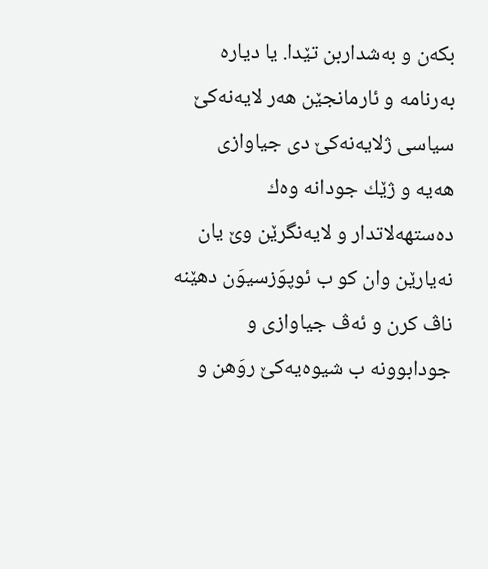بكه‌ن و به‌شداربن تێدا. یا دیاره‌ به‌رنامه‌ و ئارمانجێن هه‌ر لایه‌نه‌كێ سیاسی ژلایه‌نه‌كێ دی جیاوازی هه‌یه‌ و ژێك جودانه‌ وه‌ك ده‌ستهه‌لاتدار و لایه‌نگرێن وێ یان نه‌یارێن وان كو ب ئوپوَزسیوَن دهێنه‌ ناڤ كرن و ئه‌ڤ جیاوازی و جودابوونه‌ ب شیوه‌یه‌كێ روَهن و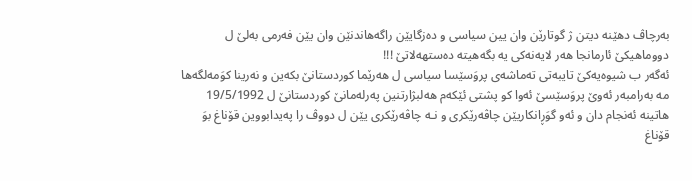به‌رچاڤ دهێنه‌ دیتن ژ گوتارێن وان یین سیاسی و ده‌زگایێن راگه‌هاندنێن وان یێن فه‌رمی به‌لێ ل دووماهیكێ ئارمانجا هه‌ر لایه‌نه‌كی یه‌ بگه‌هیته‌ ده‌ستهه‌لاتێ !!!
ئه‌گه‌ر ب شیوه‌یه‌كێ تایبه‌تی ته‌ماشه‌ی پروَسێسا سیاسی ل هه‌رێما كوردستانێ بكه‌ین و نه‌رینا كوَمه‌لگه‌ها مه‌ به‌رامبه‌ر ئه‌وێ پروَسێسێ ئه‌وا كو پشتی ئێكه‌م هه‌لبژارتنین په‌رله‌مانێ كوردستانێ ل 19/5/1992 هاتینه‌ ئه‌نجام دان و ئه‌و گوَڕانكاریێن چاڤه‌رێكری و نـه‌ چاڤه‌رێكری یێن ل دووڤ را په‌یدابووین قۆناغ بوَ قۆناغ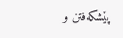پێشكه‌فتن و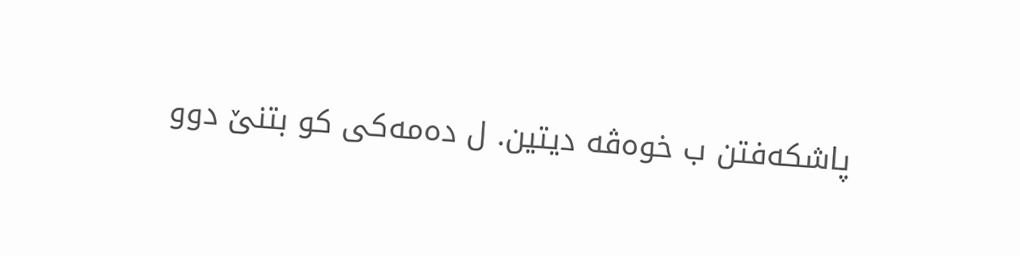پاشكه‌فتن ب خوه‌ڤه‌ دیتین. ل ده‌مه‌كی كو بتنێ دوو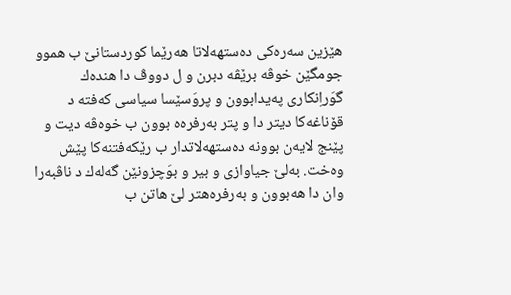هێزین سه‌ره‌كی ده‌ستهه‌لاتا هه‌رێما كوردستانێ ب هموو جومگێن خوڤه‌ برێڤه‌ دبرن و ل دووڤ دا هنده‌ك گوَراِنكاری په‌یدابوون و پروَسێسا سیاسی كه‌فته‌ د قۆناغه‌كا دیتر دا و پتر به‌رفره‌ه بوون ب خوه‌ڤه‌ دیت و پێنج لایه‌ن بوونه‌ ده‌ستهه‌لاتدار ب رێكه‌فتنه‌كا پێش وه‌خت. به‌لێ جیاوازی و بیر و بوَچزونێن گه‌له‌ك د ناڤبه‌را وان دا هه‌بوون و به‌رفره‌هتر لێ هاتن ب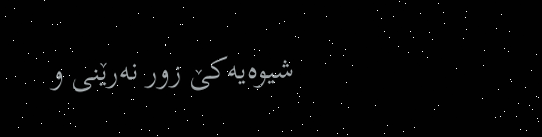شیوه‌یه‌كێ زور نه‌رێنی و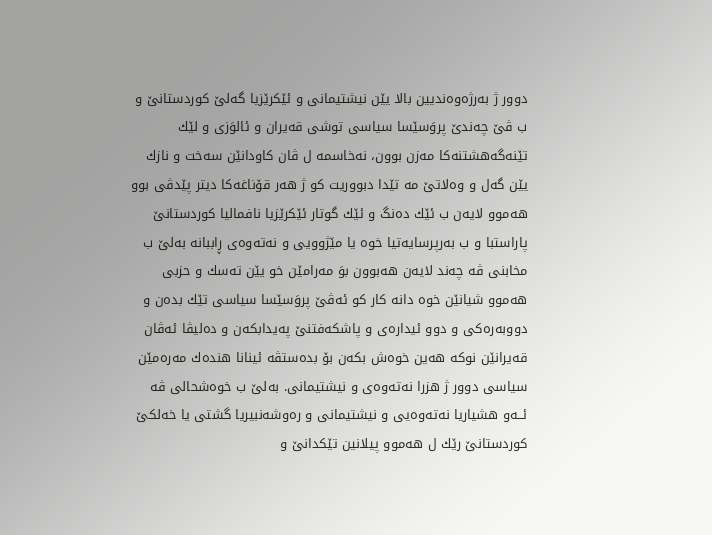دوور ژ به‌رژه‌وه‌ندیین بالا یێن نیشتیمانی و ئێكرێزیا گه‌لێ كوردستانێ و ب ڤێ چه‌ندێ پروَسێسا سیاسی توشی قه‌یران و ئالوَزی و لێك تێنه‌گه‌هشتنه‌كا مه‌زن بوون، نه‌خاسمه‌ ل ڤان كاودانێن سه‌خت و نازك یێن گه‌ل و وه‌لاتێ مه‌ تێدا دبووریت كو ژ هه‌ر قۆناغه‌كا دیتر پێدڤی بوو هه‌موو لایه‌ن ب ئێك ده‌نگ و ئێك گوتار ئێكرێزیا نافمالیا كوردستانێ پاراستبا و ب به‌رپرسایه‌تیا خوه‌ یا مێژوویی و نه‌ته‌وه‌ی ڕاببانه‌ به‌لێ ب مخابنی ڤه‌ چه‌ند لایه‌ن هه‌بوون بوَ مه‌رامێن خو یێن ته‌سك و حزبی هه‌موو شیانێن خوه‌ دانه‌ كار كو ئه‌ڤێ پروَسێسا سیاسی تێك بده‌ن و دووبه‌ره‌كی و دوو ئیداره‌ی و پاشكه‌فتنێ په‌یدابكه‌ن و ده‌لیڤا ئه‌ڤان قه‌یرانێن نوكه‌ هه‌ین خوه‌ش بكه‌ن بۆ بده‌ستڤه‌ ئینانا هنده‌ك مه‌ره‌مێن سیاسی دوور ژ هزرا نه‌ته‌وه‌ی و نیشتیمانی. به‌لێ ب خوه‌شحالی ڤه‌ ئــه‌و هشیاریا نه‌ته‌وه‌یی و نیشتیمانی و ره‌وشه‌نبیریا گشتی یا خه‌لكێ كوردستانێ رێك ل هه‌موو پیلانین تێكدانێ و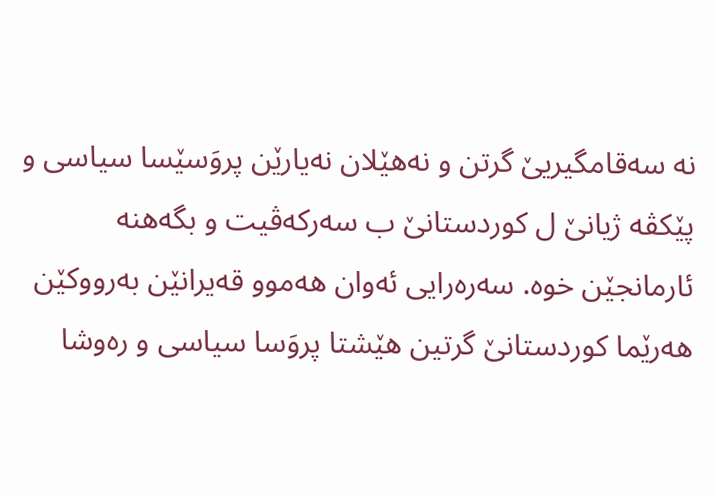نه‌ سه‌قامگیریێ گرتن و نه‌هێلان نه‌یارێن پروَسێسا سیاسی و پێكڤه‌ ژیانێ ل كوردستانێ ب سه‌ركه‌ڤیت و بگه‌هنه‌ ئارمانجێن خوه‌. سه‌ره‌رایی ئه‌وان هه‌موو قه‌یرانێن به‌رووكێن هه‌رێما كوردستانێ گرتین هێشتا پروَسا سیاسی و ره‌وشا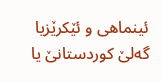ئینماهی و ئێكرێزیا گه‌لێ كوردستانێ یا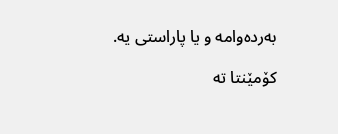به‌رده‌وامه‌ و یا پاراستی یه‌.

کۆمێنتا تە